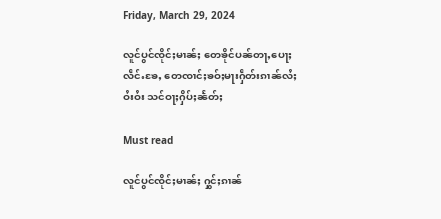Friday, March 29, 2024

လူင်ပွင်ၸိုင်ႈမၢၼ်ႈ တေၶိုင်ပၼ်တႃႇပေႃႈလဵင်ႉၶႄႇ တေၸၢင်ႈၶဝ်ႈမႃးႁဵတ်းၵၢၼ်လႆႈဝႆးဝႆး သင်ဝႃႈႁိပ်ႈၼႅတ်ႈ

Must read

လူင်ပွင်ၸိုင်ႈမၢၼ်ႈ ႁွင်ႈၵၢၼ်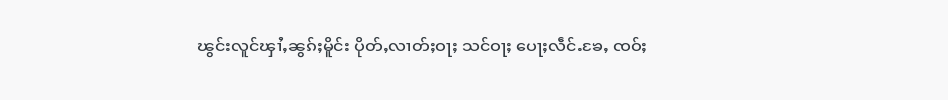ၽွင်းလူင်ၾၢႆႇၼွၵ်ႈမိူင်း ပိုတ်ႇလၢတ်ႈဝႃႈ သင်ဝႃႈ ပေႃႈလဵင်ႉၶႄႇ ၸဝ်ႈ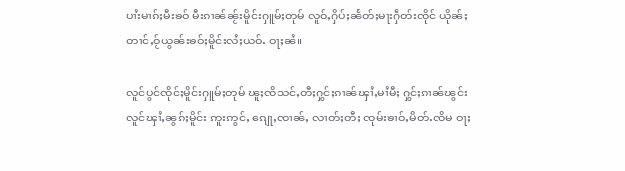ပၢႆးမၢၵ်ႈမီးၶဝ် မီးၵၢၼ်ၼႂ်းမိူင်းႁူမ်ႈတုမ် လူဝ်ႇႁိပ်ႈၼႅတ်ႈမႃးႁဵတ်းၸိုင် ယိုၼ်ႈတၢင်ႇဝႂ်ယွၼ်းၶဝ်ႈမိူင်းလႆႈယဝ်ႉ ဝႃႈၼႆ။

လူင်ပွင်ၸိုင်ႈမိူင်းႁူမ်ႈတုမ် ၽူႈၸိသင်ႇတီႈႁွင်ႈၵၢၼ်ၾၢႆႇမၢႆမီႈ ႁွင်ႈၵၢၼ်ၽွင်းလူင်ၾၢႆႇၼွၵ်ႈမိူင်း ဢူးဢွင်ႇ ၵျေႃႇၸၢၼ်ႇ လၢတ်ႈတီႈ ၸုမ်းၶၢဝ်ႇမိတ်ႉၸိမ ဝႃႈ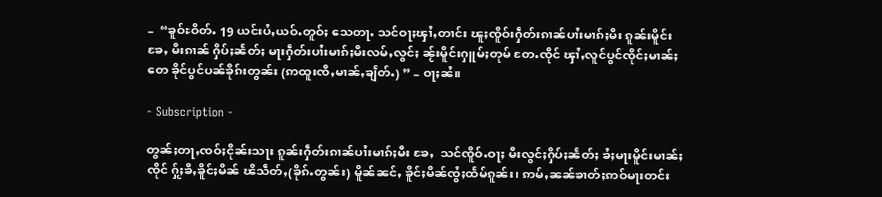–  “ၶူဝ်ႊဝိတ်ႉ 19 ယင်းပႆႇယဝ်ႉတူဝ်ႈ သေတႃႉ သင်ဝႃႈၾၢႆႇတၢင်း ၽူႈၸိူဝ်းႁဵတ်းၵၢၼ်ပၢႆးမၢၵ်ႈမီး ၵူၼ်းမိူင်းၶႄႇ မီးၵၢၼ် ႁိပ်ႈၼႅတ်ႈ မႃးႁဵတ်းပၢႆးမၢၵ်ႈမီးလမ်ႇလွင်ႈ ၼႂ်းမိူင်းႁူမ်ႈတုမ် တႄႉၸိုင် ၾၢႆႇလူင်ပွင်ၸိုင်ႈမၢၼ်ႈ တေ ၶိုင်ပွင်ပၼ်ၶိုၵ်းတွၼ်း (ဢထူးၸီႇမၢၼ်ႇၶျႅတ်ႉ) ” – ဝႃႈၼႆ။

- Subscription -

တွၼ်ႈတႃႇၸဝ်ႈငိုၼ်းသႃး ၵူၼ်းႁဵတ်းၵၢၼ်ပၢႆးမၢၵ်ႈမီး ၶႄႇ  သင်ၸိူဝ်ႉဝႃႈ မီးလွင်ႈႁိပ်ႈၼႅတ်ႈ ၶႆႈမႃးမိူင်းမၢၼ်ႈ ၸိုင် ႁႂ်ႈၶီႇၶိူင်ႈမိၼ် ၽိသဵတ်ႇ(ၶိုၵ်ႉတွၼ်း) မိူၼ်ၼင်ႇ ၶိူင်ႈမိၼ်ၸွႆႈထႅမ်ၵူၼ်း၊ ဢမ်ႇၼၼ်ၶၢတ်ႈဢဝ်မႃးတင်း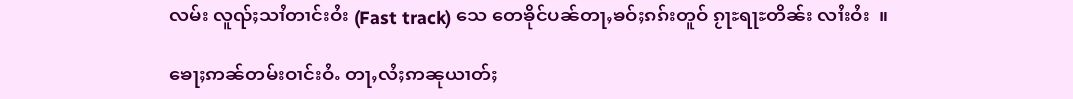လမ်း လူၺ်ႈသၢႆတၢင်းဝႆး (Fast track) သေ တေၶိုင်ပၼ်တႃႇၶဝ်ႈၵၵ်းတူဝ် ၵႂႃႊရႃႊတိၼ်း လၢႆးဝႆး  ။

ၶေႃႈဢၼ်တမ်းဝၢင်းဝႆႉ တႃႇလႆႈဢၼုယၢတ်ႈ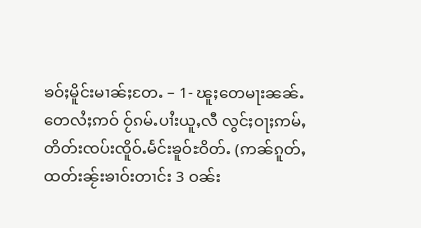ၶဝ်ႈမိူင်းမၢၼ်ႈတႄႉ – 1- ၽူႈတေမႃးၼၼ်ႉ တေလႆႈဢဝ် ဝႂ်ၵမ်ႉပၢႆးယူႇလီ လွင်ႈဝႃႈဢမ်ႇတိတ်းၸပ်းၸိူဝ်ႉမႅင်းၶူဝ်ႊဝိတ်ႉ (ဢၼ်ၵူတ်ႇထတ်းၼႂ်းၶၢဝ်းတၢင်း 3 ဝၼ်း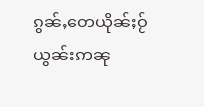ၵွၼ်ႇတေယိုၼ်ႈဝႂ်ယွၼ်းဢၼု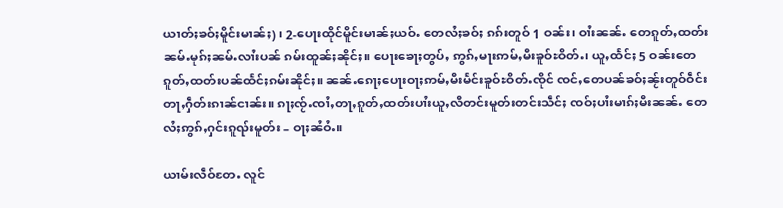ယၢတ်ႈၶဝ်ႈမိူင်းမၢၼ်ႈ) ၊ 2-ပေႃးထိုင်မိူင်းမၢၼ်ႈယဝ်ႉ တေလႆႈၶဝ်ႈ ၵၵ်းတူဝ် 1 ဝၼ်း၊ ဝၢႆးၼၼ်ႉ တေၵူတ်ႇထတ်းၼမ်ႉမုၵ်ႈၼမ်ႉလၢႆးပၼ် ၵမ်းထူၼ်ႈၼိုင်ႈ။ ပေႃးၶေႃႈတွပ်ႇ ဢွၵ်ႇမႃးဢမ်ႇမီးၶူဝ်ႊဝိတ်ႉ၊ ယူႇထႅင်ႈ 5 ဝၼ်းတေၵူတ်ႇထတ်းပၼ်ထႅင်ႈၵမ်းၼိုင်ႈ။ ၼၼ်ႉၵေႃႈပေႃးဝႃႈဢမ်ႇမီးမႅင်းၶူဝ်ႊဝိတ်ႉၸိုင် ၸင်ႇတေပၼ်ၶဝ်ႈၼႂ်းတူဝ်ဝဵင်း တႃႇႁဵတ်းၵၢၼ်ငၢၼ်း။ ၵႃႈၸႂ်ႉၸၢႆႇတႃႇၵူတ်ႇထတ်းပၢႆးယူႇလီတင်းမူတ်းတင်းသဵင်ႈ ၸဝ်ႈပၢႆးမၢၵ်ႈမီးၼၼ်ႉ တေလႆႈဢွၵ်ႇႁင်းၵူၺ်းမူတ်း – ဝႃႈၼႆဝႆႉ။

ယၢမ်းလဵဝ်တႄႉ လူင်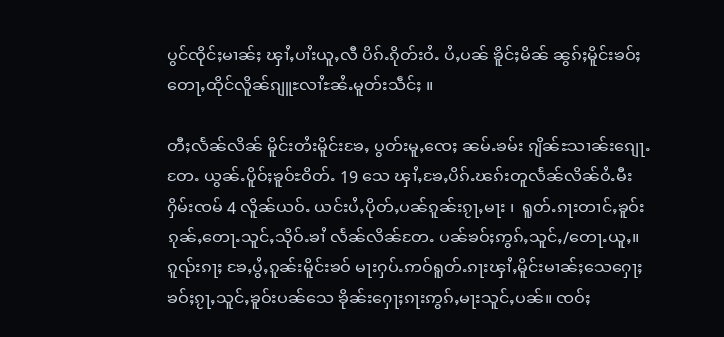ပွင်ၸိုင်ႈမၢၼ်ႈ ၾၢႆႇပၢႆးယူႇလီ ပိၵ်ႉၵိုတ်းဝႆႉ ပႆႇပၼ် ၶိူင်ႈမိၼ် ၼွၵ်ႈမိူင်းၶဝ်ႈ တေႃႇထိုင်လိူၼ်ၵျူႊလၢႆႊၼႆႉမူတ်းသဵင်ႈ ။

တီႈလႅၼ်လိၼ် မိူင်းတႆးမိူင်းၶႄႇ ပွတ်းမူႇၸေႈ ၼမ်ႉၶမ်း ၵျိၼ်ႊသၢၼ်းၵျေႃႉတႄႉ ယွၼ်ႉပိူဝ်ႈၶူဝ်ႊဝိတ်ႉ 19 သေ ၾၢႆႇၶႄႇပိၵ်ႉၽၵ်းတူလႅၼ်လိၼ်ဝႆႉမီး ႁိမ်းၸမ် 4 လိူၼ်ယဝ်ႉ ယင်းပႆႇပိုတ်ႇပၼ်ၵူၼ်းၵႂႃႇမႃး ၊  ရူတ်ႉၵႃးတၢင်ႇၶူဝ်းၵုၼ်ႇတေႃႉသူင်ႇသိုဝ်ႉၶၢႆ လႅၼ်လိၼ်တႄႉ ပၼ်ၶဝ်ႈဢွၵ်ႇသူင်ႇ/တေႃႉယူႇ။ ၵူၺ်းၵႃႈ ၶႄႇပွႆႇၵူၼ်းမိူင်းၶဝ် မႃးႁပ်ႉဢဝ်ရူတ်ႉၵႃးၾၢႆႇမိူင်းမၢၼ်ႈသေႁေႃႈၶဝ်ႈၵႂႃႇသူင်ႇၶူဝ်းပၼ်သေ ၶိုၼ်းႁေႃႈၵႃးဢွၵ်ႇမႃးသူင်ႇပၼ်။ ၸဝ်ႈ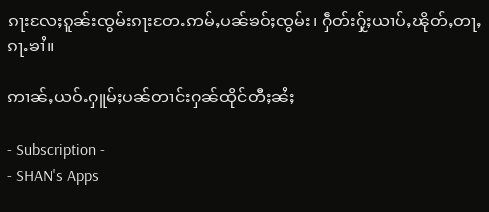ၵႃးလႄႈၵူၼ်းၸွမ်းၵႃးတႄႉဢမ်ႇပၼ်ၶဝ်ႈၸွမ်း၊ ႁဵတ်းႁႂ်ႈယၢပ်ႇၽိုတ်ႇတႃႇၵႃႉၶၢႆ။

ဢၢၼ်ႇယဝ်ႉႁူမ်ႈပၼ်တၢင်းႁၼ်ထိုင်တီႈၼႆႈ

- Subscription -
- SHAN's Apps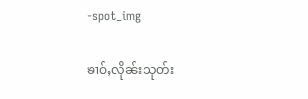-spot_img

ၶၢဝ်ႇလိုၼ်းသုတ်း